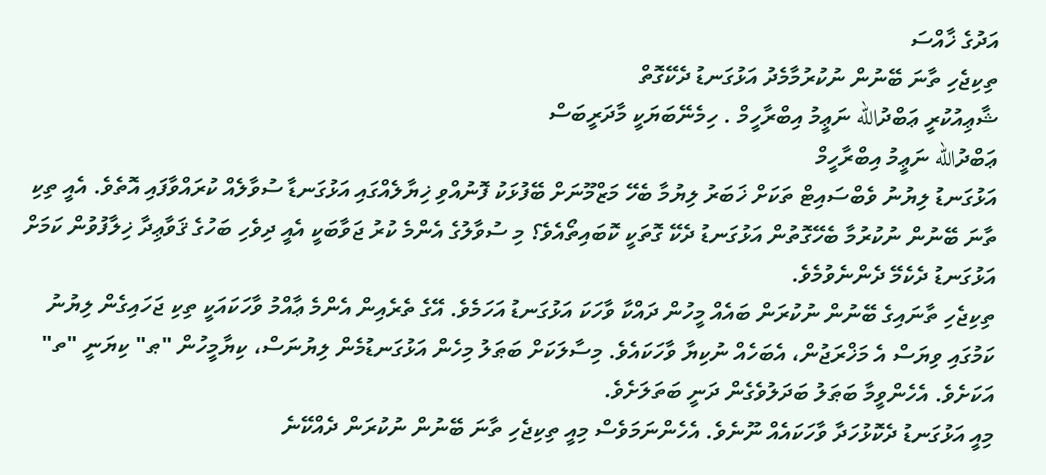އަދުގެ ޚާއްސަ
ތިކިޖެހި ތާނަ ބޭނުން ނުކުރުމާމެދު އަޅުގަނޑު ދެކޭގޮތް
ޝާޢިއުކުރީ ޢަބްދުالله ނަޢީމު އިބްރާހީމް . ހިމެނޭބަޔަކީ މާދަރީބަސް
ޢަބްދުالله ނަޢީމު އިބްރާހީމް
އަޅުގަނޑު ލިޔުނު ވެބްސައިޓް ތަކަށް ޚަބަރު ލިޔުމާ ބެހޭ މަޒްމޫނަށް ބޭފުޅަކު ފޮނުއްވި ޚިޔާލެއްގައި އަޅުގަނޑާ ސުވާލެއް ކުރައްވާފައި އޮތެވެ. އެއީ ތިކި ތާނަ ބޭނުން ނުކުރުމާ ބެހޭގޮތުން އަޅުގަނޑު ދެކޭ ގޮތަކީ ކޮބައިތޯއެވެ؟ މި ސުވާލުގެ އެންމެ ކުރު ޖަވާބަކީ އެއީ ދިވެހި ބަހުގެ ޤަވާޢިދާ ޚިލާފުވުން ކަމަށް އަޅުގަނޑު ދެކެމޭ ދެންނެވުމެވެ.
ތިކިޖެހި ތާނައިގެ ބޭނުން ނުކުރަން ބައެއް މީހުން ދައްކާ ވާހަކަ އަޅުގަނޑު އަހަމެވެ. އޭގެ ތެރެއިން އެންމެ ޢާއްމު ވާހަކައަކީ ތިކި ޖަހައިގެން ލިޔުނު ކަމުގައި ވިޔަސް އެ މަޚްރަޖުން، އެބަހެއް ނުކިޔާ ވާހަކައެވެ. މިސާލަކަށް ބަޠަލު މިހެން އަޅުގަނޑުމެން ލިޔުނަސް، ކިޔާމީހުން "ޠ" ކިޔަނީ "ތ" އަކަށެވެ. އެހެންވީމާ ބަޠަލު ބަދަލުވެގެން ދަނީ ބަތަލަށެވެ.
މިއީ އަޅުގަނޑު ދެކޮޅުހަދާ ވާހަކައެއް ނޫނެވެ. އެހެންނަމަވެސް މިއީ ތިކިޖެހި ތާނަ ބޭނުން ނުކުރަން ދެއްކޭނެ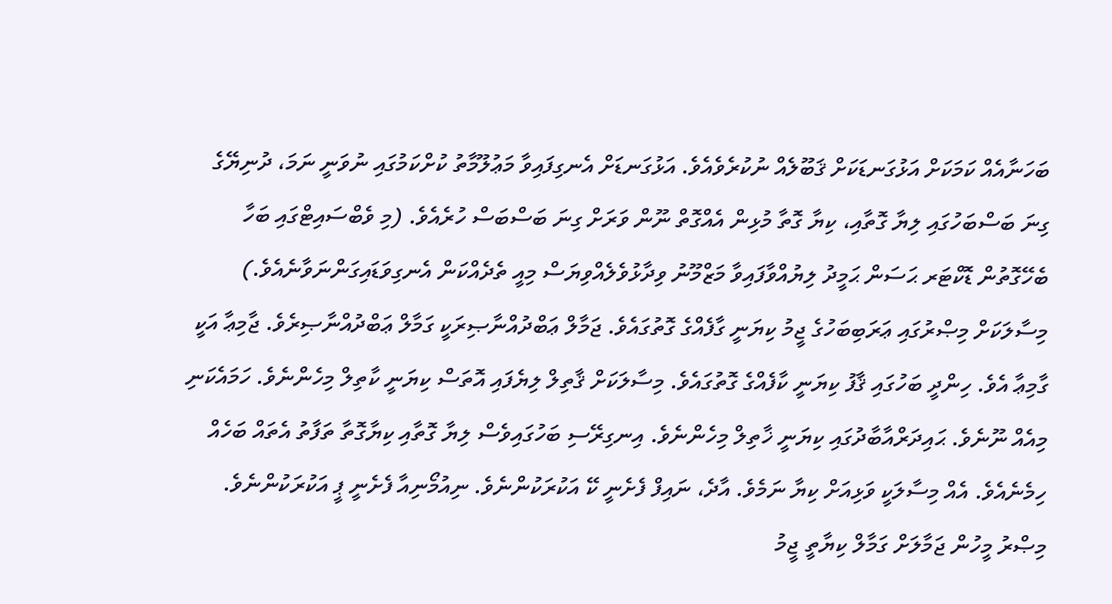ބަހަނާއެއް ކަމަކަށް އަޅުގަނޑަކަށް ޤަބޫލެއް ނުކުރެވެއެވެ. އަޅުގަނޑަށް އެނގިފައިވާ މަޢުލޫމާތު ކުށްކަމުގައި ނުވަނީ ނަމަ، ދުނިޔޭގެ ގިނަ ބަސްބަހުގައި ލިޔާ ގޮތާއި، ކިޔާ ގޮތާ މުޅިން އެއްގޮތް ނޫން ވަރަށް ގިނަ ބަސްބަސް ހުރެއެވެ. (މި ވެބްސައިޓްގައި ބަހާ ބެހޭގޮތުން ޑޮކްޓަރ ޙަސަން ޙަމީދު ލިޔުއްވާފައިވާ މަޒްމޫނު ވިދާޅުވެލެއްވިޔަސް މިއީ ތެދެއްކަން އެނގިވަޑައިގަންނަވާނެއެވެ.) މިސާލަކަށް މިޞްރުގައި ޢަރަބިބަހުގެ ޖީމު ކިޔަނީ ގާފެއްގެ ގޮތުގައެވެ. ޖަމާލް ޢަބްދުއްނާޞިރަކީ ގަމާލް ޢަބްދުއްނާޞިރެވެ. ޖާމިޢާ އަކީ ގާމިޢާ އެވެ. ހިންދީ ބަހުގައި ޤާފު ކިޔަނީ ކާފެއްގެ ގޮތުގައެވެ. މިސާލަކަށް ޤާތިލް ލިޔެފައި އޮތަސް ކިޔަނީ ކާތިލް މިހެންނެވެ. ހަމައެކަނި މިއެއް ނޫނެވެ. ޙައިދަރްއާބާދުގައި ކިޔަނީ ޚާތިލް މިހެންނެވެ. އިނގިރޭސި ބަހުގައިވެސް ލިޔާ ގޮތާއި ކިޔާގޮތާ ތަފާތު އެތައް ބަހެއް ހިމެނެއެވެ. އެއް މިސާލަކީ ވަޅިއަށް ކިޔާ ނަމެވެ. އާދެ، ނައިފް ފެށެނީ ކޭ އަކުރަކުންނެވެ. ނިއުމޯނިއާ ފެށެނީ ޕީ އަކުރަކުންނެވެ.
މިޞްރު މީހުން ޖަމާލަށް ގަމާލް ކިޔާތީ ޖީމު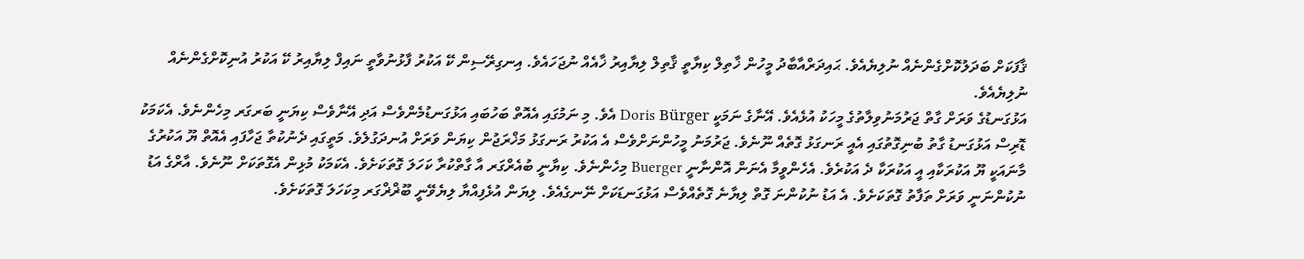ޤާފަކަށް ބަދަލުކޮށްގެންނެއް ނުލިޔެއެވެ. ޙައިދަރްއާބާދު މީހުން ޚާތިލް ކިޔާތީ ޤާތިލް ލިޔާއިރު ޚާއެއް ނުޖަހައެވެ. އިނގިރޭސިން ކޭ އަކުރު ފާޅުނުވާތީ ނައިފް ލިޔާއިރު ކޭ އަކުރު އުނިކޮށްގެންނެއް ނުލިޔެއެވެ.
އަޅުގަނޑުގެ ވަރަށް ގާތް ޖަރުމަނުވިލާތުގެ މީހަކު އުޅެއެވެ. އޭނާގެ ނަމަކީ Doris Bürger އެވެ. މި ނަމުގައި އެއޮތް ބަހުބައި އަޅުގަނޑުމެންވެސް އަދި އޭނާވެސް ކިޔަނީ ބަރގަރ މިހެންނެވެ. އެކަމަކު ޑޮރިސް އަޅުގަނޑު ގާތު ބުނިގޮތުގައި އެއީ ރަނގަޅު ގޮތެއް ނޫނެވެ. ޖަރުމަނު މީހުންނަށްވެސް އެ އަކުރު ރަނގަޅު މަޚްރަޖުން ކިޔަން ވަރަށް އުނދަގުލެވެ. މަތީގައި ދެނުކުތާ ޖަހާފައި އެއޮތް ޔޫ އަކުރުގެ މާނައަކީ ޔޫ އަކުރަކާއި އީ އަކުރަކާ ދެ އަކުރެވެ. އެހެންވީމާ އެނަން އޮންނާނީ Buerger މިހެންނެވެ. ކިޔާނީ ބުއެރްގަރ އާ ގާތްކުރާ ކަހަލަ ގޮތަކަށެވެ. އެކަމަކު މުޅިން އެގޮތަކަށް ނޫނެވެ. އާރްގެ އަޑު ނުކުންނަނީ ވަރަށް ތަފާތު ގޮތަކަށެވެ. އެ އަޑު ނުކުންނަ ގޮތް ލިޔާނެ ގޮތެއްވެސް އަޅުގަނޑަކަށް ނޭނގެއެވެ. ލިޔަން އުޅެފިއްޔާ ލިޔެވޭނީ ބޫޜްޜްގަރ މިކަހަލަ ގޮތަކަށެވެ.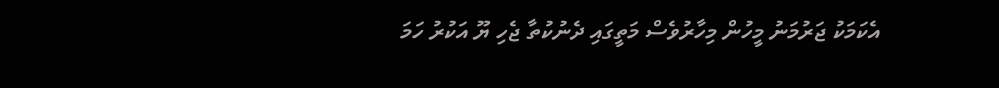އެކަމަކު ޖަރުމަނު މީހުން މިހާރުވެސް މަތީގައި ދެނުކުތާ ޖެހި ޔޫ އަކުރު ހަމަ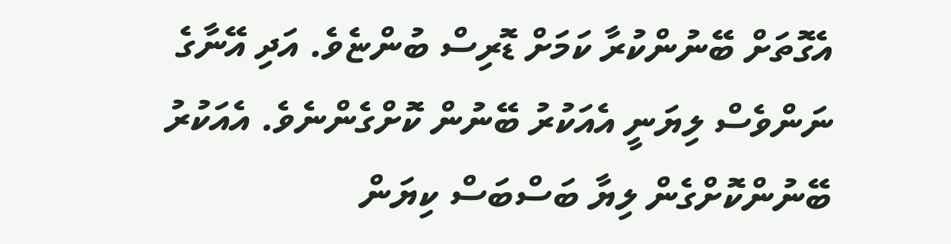އެގޮތަށް ބޭނުންކުރާ ކަމަށް ޑޮރިސް ބުންޏެވެ. އަދި އޭނާގެ ނަންވެސް ލިޔަނީ އެއަކުރު ބޭނުން ކޮށްގެންނެވެ. އެއަކުރު ބޭނުންކޮށްގެން ލިޔާ ބަސްބަސް ކިޔަން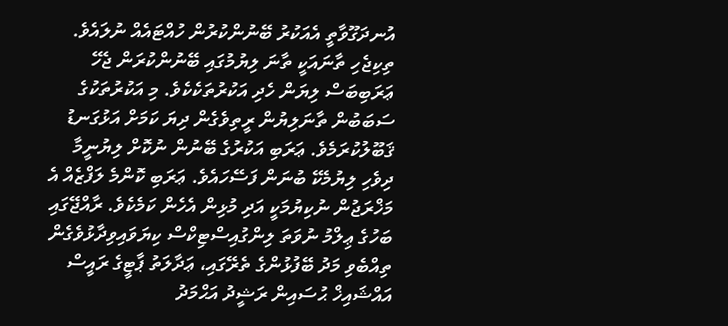އުނދަގޫވާތީ އެއަކުރު ބޭނުންކުރުން ހުއްޓައެއް ނުލައެވެ.
ތިކިޖެހި ތާނައަކީ ތާނަ ލިޔުމުގައި ބޭނުންކުރަން ޖެހޭ ޢަރަބިބަސް ލިޔަން ހެދި އަކުރުތަކެކެވެ. މި އަކުރުތަކުގެ ސަބަބުން ތާނަލިޔުން ރީތިވެގެން ދިޔަ ކަމަށް އަޅުގަނޑު ޤަބޫލުކުރަމެވެ. ޢަރަބި އަކުރުގެ ބޭނުން ނުކޮށް ލިޔުނީމާ ދިވެހި ލިޔުމެކޭ ބުނަން ފަސޭހައެވެ. ޢަރަބި ކޮންމެ ލަފްޒެއް އެ މަޚްރަޖުން ނުކިޔުމަކީ އަދި މުޅިން އެހެން ކަމެކެވެ. ރާއްޖޭގައި ބަހުގެ ޢިލްމު ނުވަތަ ލިންގުއިސްޓިކްސް ކިޔަވައިވިދާޅުވެގެން ތިއްބެވި މަދު ބޭފުޅުންގެ ތެރޭގައި، ޢަދާލަތު ޕާޓީގެ ރައީސް އައްޝައިޚް ޙުސައިން ރަޝީދު އަޙްމަދު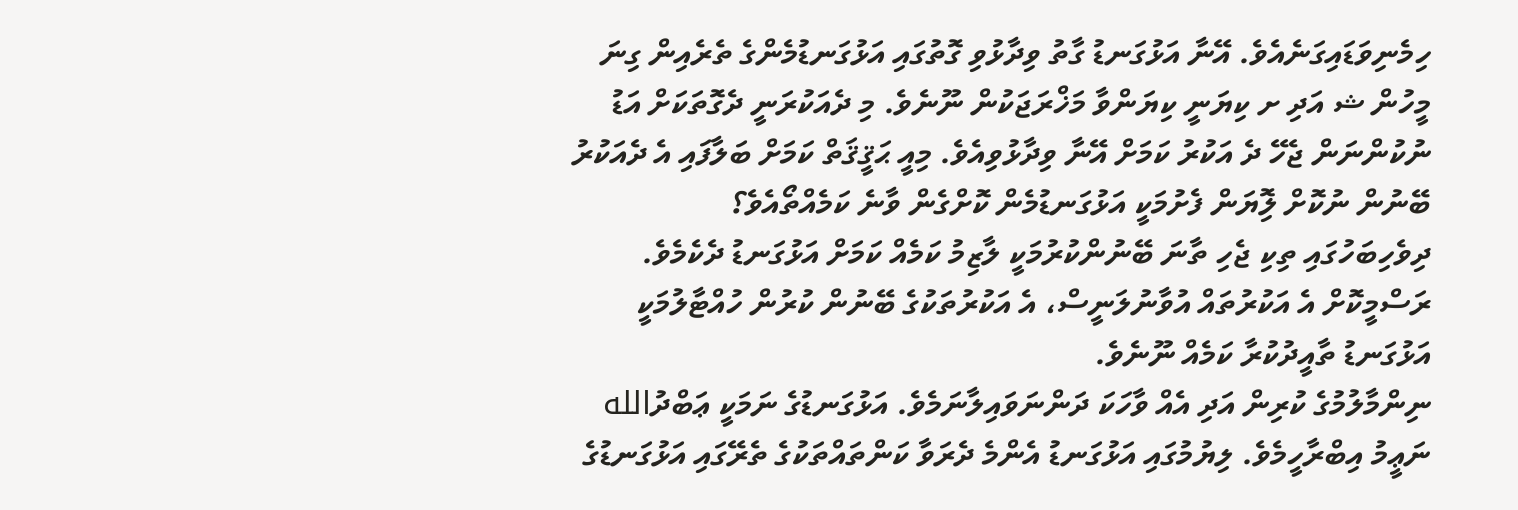ހިމެނިވަޑައިގަނެއެވެ. އޭނާ އަޅުގަނޑު ގާތު ވިދާޅުވި ގޮތުގައި އަޅުގަނޑުމެންގެ ތެރެއިން ގިނަ މީހުން ޝ އަދި ށ ކިޔަނީ ކިޔަންވާ މަޚްރަޖަކުން ނޫނެވެ. މި ދެއަކުރަނީ ދެގޮތަކަށް އަޑު ނުކުންނަން ޖެހޭ ދެ އަކުރު ކަމަށް އޭނާ ވިދާޅުވިއެވެ. މިއީ ޙަޤީޤަތް ކަމަށް ބަލާފައި އެ ދެއަކުރު ބޭނުން ނުކޮށް ލޮިޔަން ފެށުމަކީ އަޅުގަނޑުމެން ކޮށްގެން ވާނެ ކަމެއްތޯއެވެ؟
ދިވެހިބަހުގައި ތިކި ޖެހި ތާނަ ބޭނުންކުރުމަކީ ލާޒިމު ކަމެއް ކަމަށް އަޅުގަނޑު ދެކެމެވެ. ރަސްމީކޮށް އެ އަކުރުތައް އުވާނުލަނީސް، އެ އަކުރުތަކުގެ ބޭނުން ކުރުން ހުއްޓާލުމަކީ އަޅުގަނޑު ތާއީދުކުރާ ކަމެއް ނޫނެވެ.
ނިންމާލުމުގެ ކުރިން އަދި އެއް ވާހަކަ ދަންނަވައިލާނަމެވެ. އަޅުގަނޑުގެ ނަމަކީ ޢަބްދުالله ނަޢީމު އިބްރާހީމެވެ. ލިޔުމުގައި އަޅުގަނޑު އެންމެ ދެރަވާ ކަންތައްތަކުގެ ތެރޭގައި އަޅުގަނޑުގެ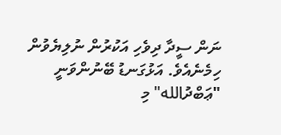ނަން ސީދާ ދިވެހި އަކުރުން ނުލިޔެވުން ހިމެނެއެވެ. އަޅުގަނޑު ބޭނުންވަނީ "ޢަބްދުالله" މި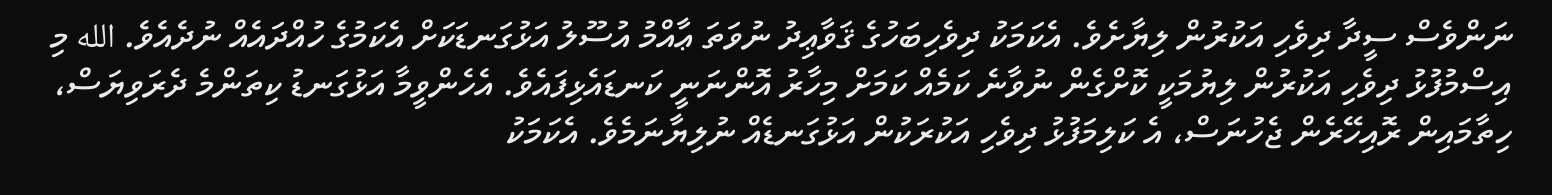ނަންވެސް ސީދާ ދިވެހި އަކުރުން ލިޔާށެވެ. އެކަމަކު ދިވެހިބަހުގެ ޤަވާޢިދު ނުވަތަ ޢާއްމު އުސޫލު އަޅުގަނޑަކަށް އެކަމުގެ ހުއްދައެއް ނުދެއެވެ. الله މި އިސްމުފުޅު ދިވެހި އަކުރުން ލިޔުމަކީ ކޮށްގެން ނުވާނެ ކަމެއް ކަމަށް މިހާރު އޮންނަނީ ކަނޑައެޅިފައެވެ. އެހެންވީމާ އަޅުގަނޑު ކިތަންމެ ދެރަވިޔަސް، ހިތާމައިން ރޮއިހޭރެން ޖެހުނަސް، އެ ކަލިމަފުޅު ދިވެހި އަކުރަކުން އަޅުގަނޑެއް ނުލިޔާނަމެވެ. އެކަމަކު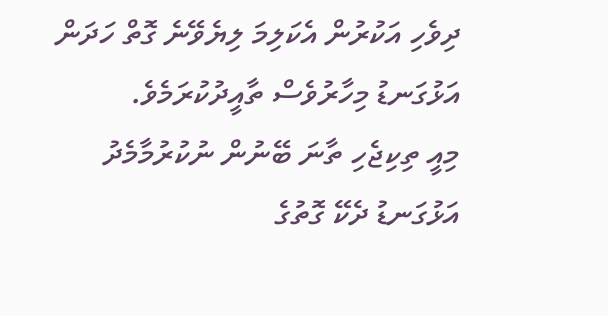ދިވެހި އަކުރުން އެކަލިމަ ލިޔެވޭނެ ގޮތް ހަދަން އަޅުގަނޑު މިހާރުވެސް ތާއީދުކުރަމެވެ.
މިއީ ތިކިޖެހި ތާނަ ބޭނުން ނުކުރުމާމެދު އަޅުގަނޑު ދެކޭ ގޮތުގެ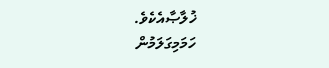ޚުލާޞާއެކެވެ.
ހަމަމިގަލަމުން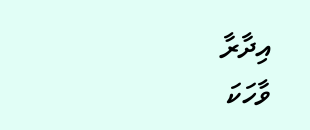އިދާރާ
ވާހަކަ